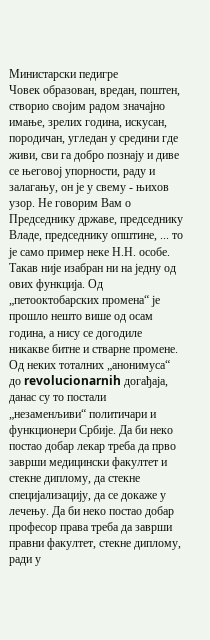Министарски педигре
Човек образован, вредан, поштен, створио својим радом значајно имање, зрелих година, искусан, породичан, угледан у средини где живи, сви га добро познају и диве се његовој упорности, раду и залагању, он је у свему - њихов узор. Не говорим Вам о Председнику државе, председнику Владе, председнику општине, ... то је само пример неке Н.Н. особе. Такав није изабран ни на једну од ових функција. Од „петооктобарских промена“ је прошло нешто више од осам година, а нису се догодиле никакве битне и стварне промене.
Од неких тоталних „анонимуса“ до revolucionarnih догађаја, данас су то постали „незаменљиви“ политичари и функционери Србије. Да би неко постао добар лекар треба да прво заврши медицински факултет и стекне диплому, да стекне специјализацију, да се докаже у лечењу. Да би неко постао добар професор права треба да заврши правни факултет, стекне диплому, ради у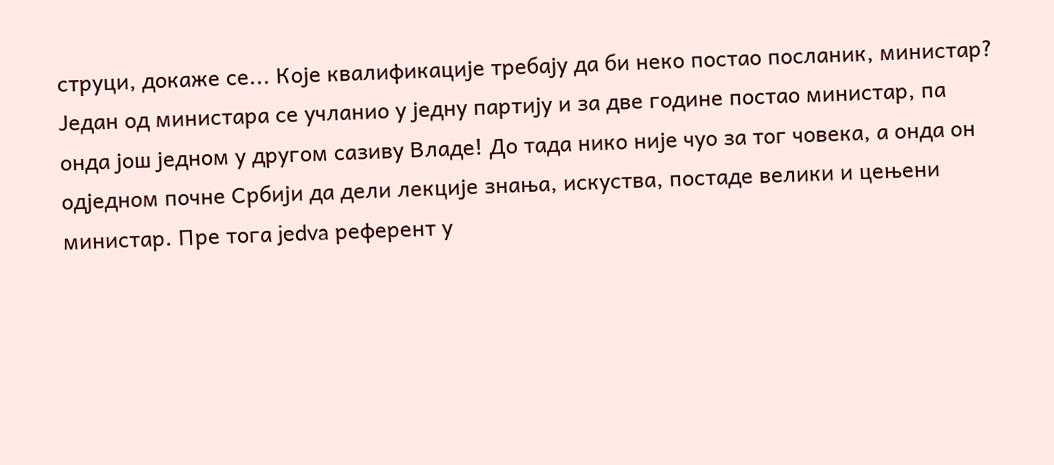струци, докаже се... Које квалификације требају да би неко постао посланик, министар? Један од министара се учланио у једну партију и за две године постао министар, па онда још једном у другом сазиву Владе! До тада нико није чуо за тог човека, а онда он одједном почне Србији да дели лекције знања, искуства, постаде велики и цењени министар. Пре тога jedva референт у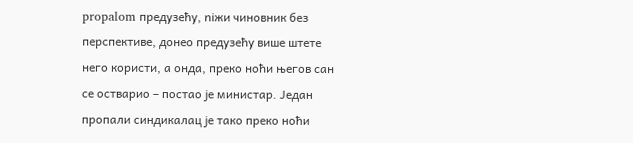propalom предузећу, niжи чиновник без перспективе, донео предузећу више штете него користи, а онда, преко ноћи његов сан се остварио – постао је министар. Један пропали синдикалац је тако преко ноћи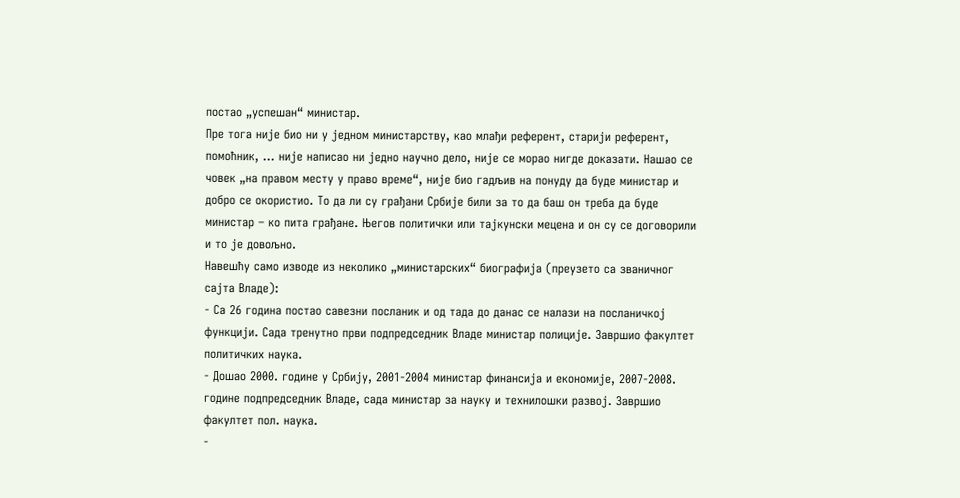постао „успешан“ министар.
Пре тога није био ни у једном министарству, као млађи референт, старији референт, помоћник, ... није написао ни једно научно дело, није се морао нигде доказати. Нашао се човек „на правом месту у право време“, није био гадљив на понуду да буде министар и добро се окористио. То да ли су грађани Србије били за то да баш он треба да буде министар – ко пита грађане. Његов политички или тајкунски мецена и он су се договорили и то је довољно.
Навешћу само изводе из неколико „министарских“ биографија (преузето са званичног сајта Владе):
- Са 26 година постао савезни посланик и од тада до данас се налази на посланичкој функцији. Сада тренутно први подпредседник Владе министар полиције. Завршио факултет политичких наука.
- Дошао 2000. године у Србију, 2001-2004 министар финансија и економије, 2007-2008. године подпредседник Владе, сада министар за науку и технилошки развој. Завршио факултет пол. наука.
-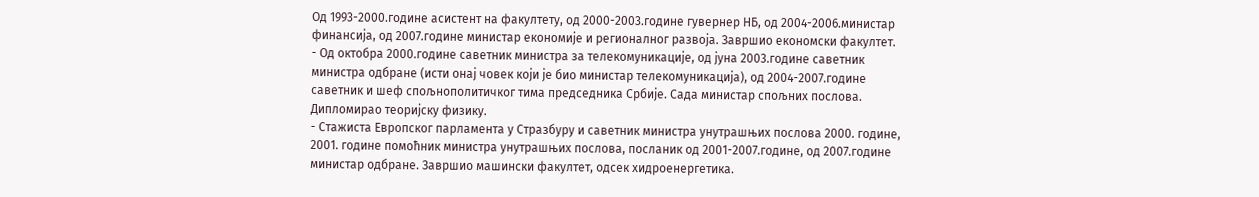Од 1993-2000.године асистент на факултету, од 2000-2003.године гувернер НБ, од 2004-2006.министар финансија, од 2007.године министар економије и регионалног развоја. Завршио економски факултет.
- Од октобра 2000.године саветник министра за телекомуникације, од јуна 2003.године саветник министра одбране (исти онај човек који је био министар телекомуникација), од 2004-2007.године саветник и шеф спољнополитичког тима председника Србије. Сада министар спољних послова. Дипломирао теоријску физику.
- Стажиста Европског парламента у Стразбуру и саветник министра унутрашњих послова 2000. године, 2001. године помоћник министра унутрашњих послова, посланик од 2001-2007.године, од 2007.године министар одбране. Завршио машински факултет, одсек хидроенергетика.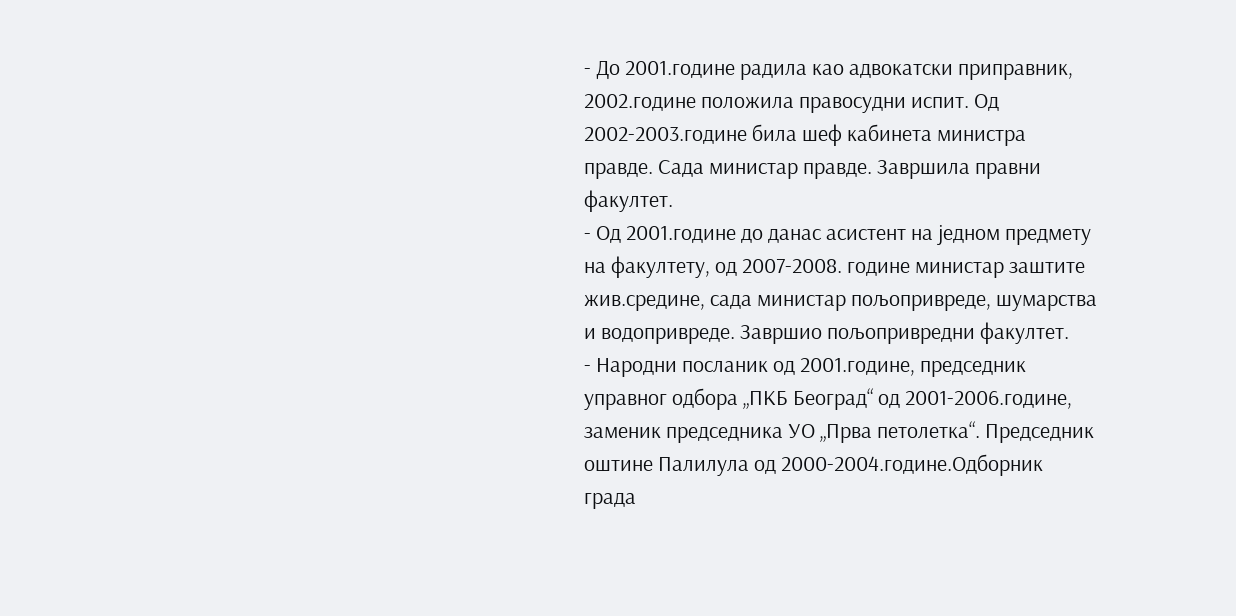- До 2001.године радила као адвокатски приправник, 2002.године положила правосудни испит. Од 2002-2003.године била шеф кабинета министра правде. Сада министар правде. Завршила правни факултет.
- Од 2001.године до данас асистент на једном предмету на факултету, од 2007-2008. године министар заштите жив.средине, сада министар пољопривреде, шумарства и водопривреде. Завршио пољопривредни факултет.
- Народни посланик од 2001.године, председник управног одбора „ПКБ Београд“ од 2001-2006.године, заменик председника УО „Прва петолетка“. Председник оштине Палилула од 2000-2004.године.Одборник града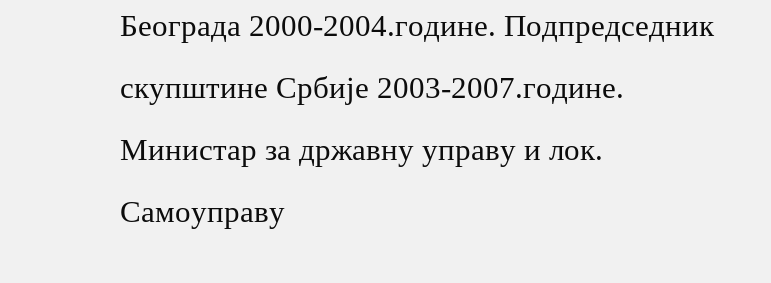Београда 2000-2004.године. Подпредседник скупштине Србије 2003-2007.године. Министар за државну управу и лок. Самоуправу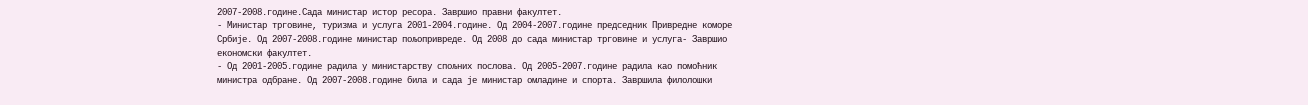2007-2008.године.Сада министар истор ресора. Завршио правни факултет.
- Министар трговине, туризма и услуга 2001-2004.године. Од 2004-2007.године председник Привредне коморе Србије. Од 2007-2008.године министар пољопривреде. Од 2008 до сада министар трговине и услуга- Завршио економски факултет.
- Од 2001-2005.године радила у министарству спољних послова. Од 2005-2007.године радила као помоћник министра одбране. Од 2007-2008.године била и сада је министар омладине и спорта. Завршила филолошки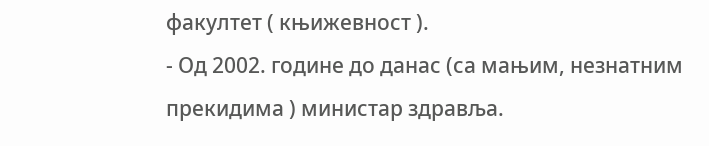факултет ( књижевност ).
- Од 2002. године до данас (са мањим, незнатним прекидима ) министар здравља.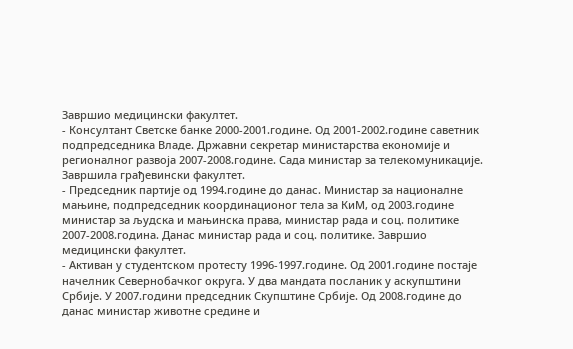Завршио медицински факултет.
- Консултант Светске банке 2000-2001.године. Од 2001-2002.године саветник подпредседника Владе. Државни секретар министарства економије и регионалног развоја 2007-2008.године. Сада министар за телекомуникације. Завршила грађевински факултет.
- Председник партије од 1994.године до данас. Министар за националне мањине, подпредседник координационог тела за КиМ, од 2003.године министар за људска и мањинска права, министар рада и соц. политике 2007-2008.година. Данас министар рада и соц. политике. Завршио медицински факултет.
- Активан у студентском протесту 1996-1997.године. Од 2001.године постаје начелник Севернобачког округа. У два мандата посланик у аскупштини Србије. У 2007.години председник Скупштине Србије. Од 2008.године до данас министар животне средине и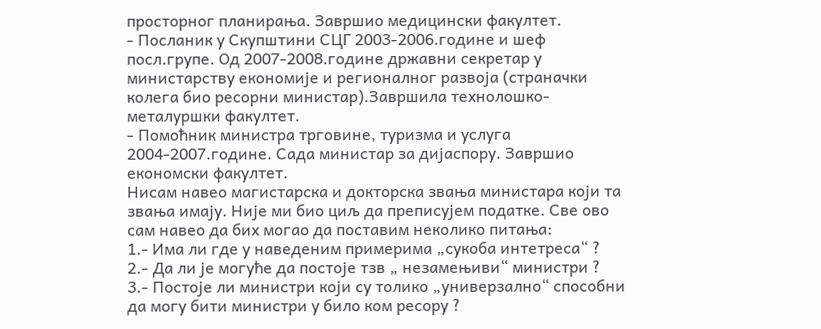просторног планирања. Завршио медицински факултет.
- Посланик у Скупштини СЦГ 2003-2006.године и шеф посл.групе. Од 2007-2008.године државни секретар у министарству економије и регионалног развоја (страначки колега био ресорни министар).Завршила технолошко-металуршки факултет.
- Помоћник министра трговине, туризма и услуга 2004-2007.године. Сада министар за дијаспору. Завршио економски факултет.
Нисам навео магистарска и докторска звања министара који та звања имају. Није ми био циљ да преписујем податке. Све ово сам навео да бих могао да поставим неколико питања:
1.- Има ли где у наведеним примерима „сукоба интетреса“ ?
2.- Да ли је могуће да постоје тзв „ незамењиви“ министри ?
3.- Постоје ли министри који су толико „универзално“ способни да могу бити министри у било ком ресору ?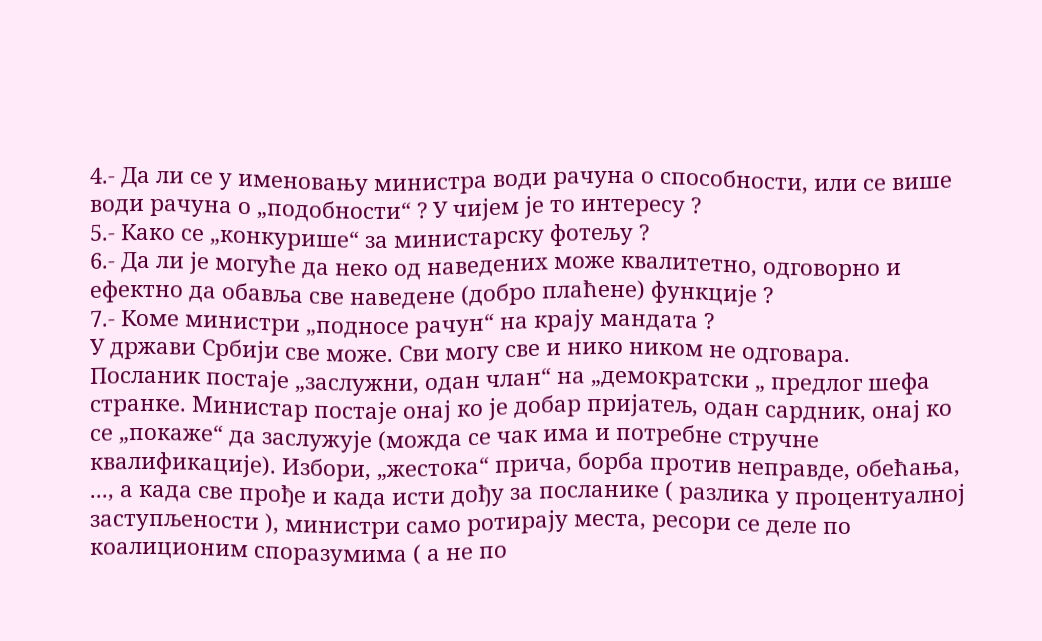4.- Да ли се у именовању министра води рачуна о способности, или се више води рачуна о „подобности“ ? У чијем је то интересу ?
5.- Како се „конкурише“ за министарску фотељу ?
6.- Да ли је могуће да неко од наведених може квалитетно, одговорно и ефектно да обавља све наведене (добро плаћене) функције ?
7.- Коме министри „подносе рачун“ на крају мандата ?
У држави Србији све може. Сви могу све и нико ником не одговара.
Посланик постаје „заслужни, одан члан“ на „демократски „ предлог шефа странке. Министар постаје онај ко је добар пријатељ, одан сардник, онај ко се „покаже“ да заслужује (можда се чак има и потребне стручне квалификације). Избори, „жестока“ прича, борба против неправде, обећања, ..., а када све прође и када исти дођу за посланике ( разлика у процентуалној заступљености ), министри само ротирају места, ресори се деле по коалиционим споразумима ( а не по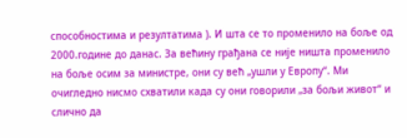способностима и резултатима ). И шта се то променило на боље од 2000.године до данас. За већину грађана се није ништа променило на боље осим за министре, они су већ „ушли у Европу“. Ми очигледно нисмо схватили када су они говорили „за бољи живот“ и слично да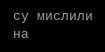су мислили на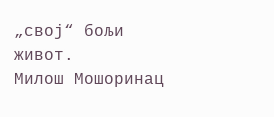„свој“ бољи живот.
Милош Мошоринац